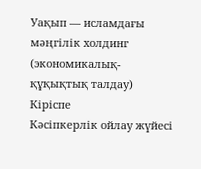Уақып — исламдағы мәңгілік холдинг
(экономикалық-құқықтық талдау)
Кіріспе
Кәсіпкерлік ойлау жүйесі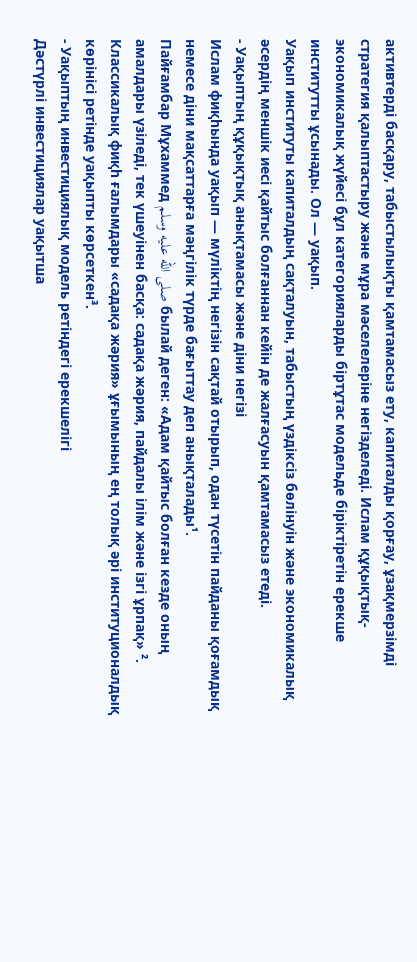активтерді басқару, табыстылықты қамтамасыз ету, капиталды қорғау, ұзақмерзімді стратегия қалыптастыру және мұра мәселелеріне негізделеді. Ислам құқықтық-экономикалық жүйесі бұл категорияларды біртұтас модельде біріктіретін ерекше институтты ұсынады. Ол — уақып.
Уақып институты капиталдың сақталуын, табыстың үздіксіз бөлінуін және экономикалық әсердің меншік иесі қайтыс болғаннан кейін де жалғасуын қамтамасыз етеді.
- Уақыптың құқықтық анықтамасы және діни негізі
Ислам фиқһында уақып — мүліктің негізін сақтай отырып, одан түсетін пайданы қоғамдық немесе діни мақсаттарға мәңгілік түрде бағыттау деп анықталады¹.
Пайғамбар Мұхаммед صلى الله عليه وسلم былай деген: «Адам қайтыс болған кезде оның амалдары үзіледі, тек үшеуінен басқа: садақа жәрия, пайдалы ілім және ізгі ұрпақ» ².
Классикалық фиқһ ғалымдары «садақа жәрия» ұғымының ең толық әрі институционалдық көрінісі ретінде уақыпты көрсеткен³.
- Уақыптың инвестициялық модель ретіндегі ерекшелігі
Дәстүрлі инвестициялар уақытша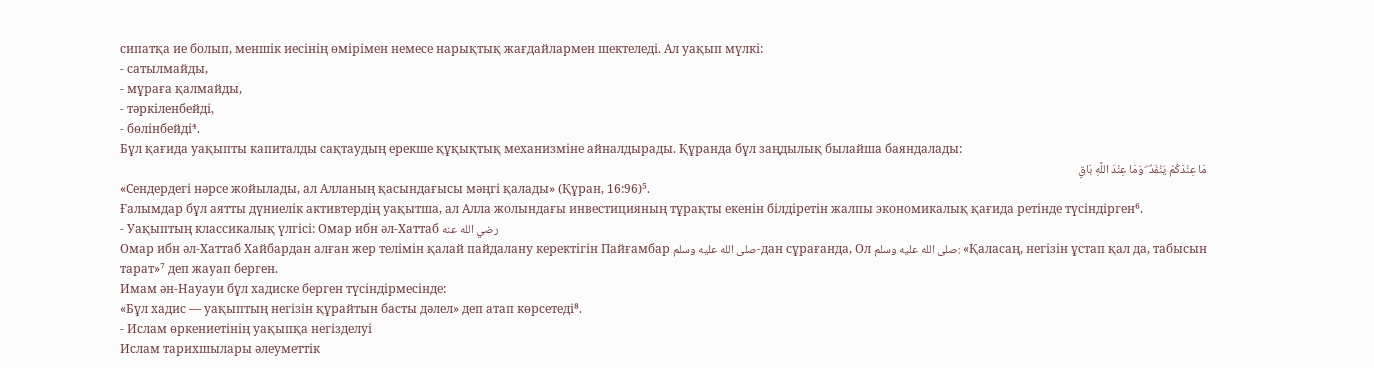сипатқа ие болып, меншік иесінің өмірімен немесе нарықтық жағдайлармен шектеледі. Ал уақып мүлкі:
- сатылмайды,
- мұраға қалмайды,
- тәркіленбейді,
- бөлінбейді⁴.
Бұл қағида уақыпты капиталды сақтаудың ерекше құқықтық механизміне айналдырады. Құранда бұл заңдылық былайша баяндалады:
مَا عِنْدَكُمْ يَنْفَدُ ۖ وَمَا عِنْدَ اللَّهِ بَاقٍ
«Сендердегі нәрсе жойылады, ал Алланың қасындағысы мәңгі қалады» (Құран, 16:96)⁵.
Ғалымдар бұл аятты дүниелік активтердің уақытша, ал Алла жолындағы инвестицияның тұрақты екенін білдіретін жалпы экономикалық қағида ретінде түсіндірген⁶.
- Уақыптың классикалық үлгісі: Омар ибн әл-Хаттаб رضي الله عنه
Омар ибн әл-Хаттаб Хайбардан алған жер телімін қалай пайдалану керектігін Пайғамбар صلى الله عليه وسلم-дан сұрағанда, Ол صلى الله عليه وسلم: «Қаласаң, негізін ұстап қал да, табысын тарат»⁷ деп жауап берген.
Имам ән-Науауи бұл хадиске берген түсіндірмесінде:
«Бұл хадис — уақыптың негізін құрайтын басты дәлел» деп атап көрсетеді⁸.
- Ислам өркениетінің уақыпқа негізделуі
Ислам тарихшылары әлеуметтік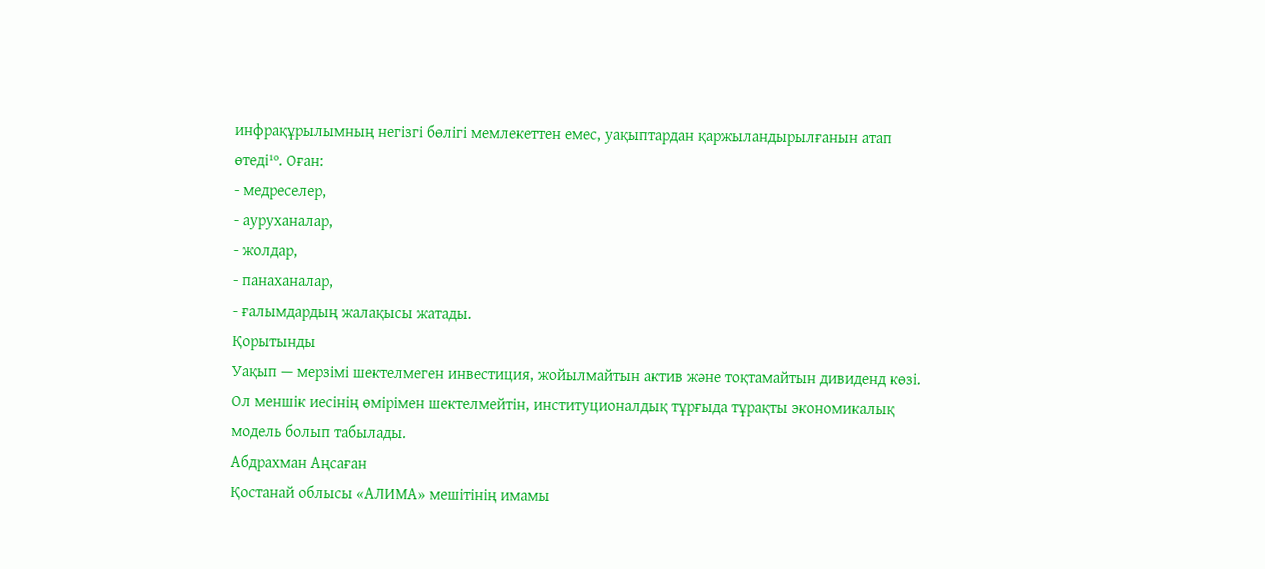инфрақұрылымның негізгі бөлігі мемлекеттен емес, уақыптардан қаржыландырылғанын атап өтеді¹⁰. Оған:
- медреселер,
- ауруханалар,
- жолдар,
- панаханалар,
- ғалымдардың жалақысы жатады.
Қорытынды
Уақып — мерзімі шектелмеген инвестиция, жойылмайтын актив және тоқтамайтын дивиденд көзі. Ол меншік иесінің өмірімен шектелмейтін, институционалдық тұрғыда тұрақты экономикалық модель болып табылады.
Абдрахман Аңсаған
Қостанай облысы «АЛИМА» мешітінің имамы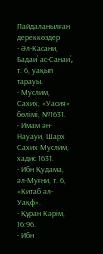Пайдаланылған дереккөздер
- Әл-Касани, Бадаиʿ ас-Санаиʿ, т. 6, уақып тарауы.
- Муслим, Сахих, «Уасия» бөлімі, №1631.
- Имам ән-Науауи, Шарх Сахих Муслим, хадис 1631.
- Ибн Қудама, әл-Муғни, т. 6, «Китаб әл-Уақф».
- Құран Кәрім, 16:96.
- Ибн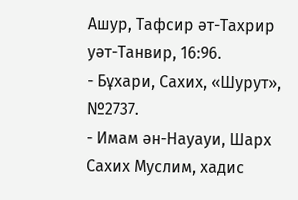Ашур, Тафсир әт-Тахрир уәт-Танвир, 16:96.
- Бұхари, Сахих, «Шурут», №2737.
- Имам ән-Науауи, Шарх Сахих Муслим, хадис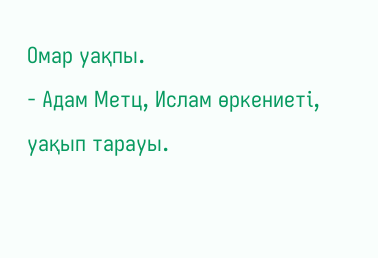Омар уақпы.
- Адам Метц, Ислам өркениеті, уақып тарауы.